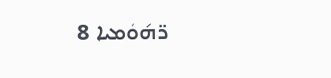ܪ̈ܗ݇ܘܿܡܝܐ 8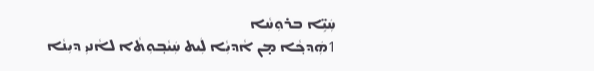ܚܲܝܹ̈ܐ ܒܪܘܼܚܵܐ
1ܗܲܕܟ݂ܵܐ ܡ̣ܢ ܐܵܕܝܼܵܐ ܠܲܝܬ ܚܲܝܵܒ݂ܘܼܬܵܐ ܠܐܵܢܝܼ ܕܝܼܢܵܐ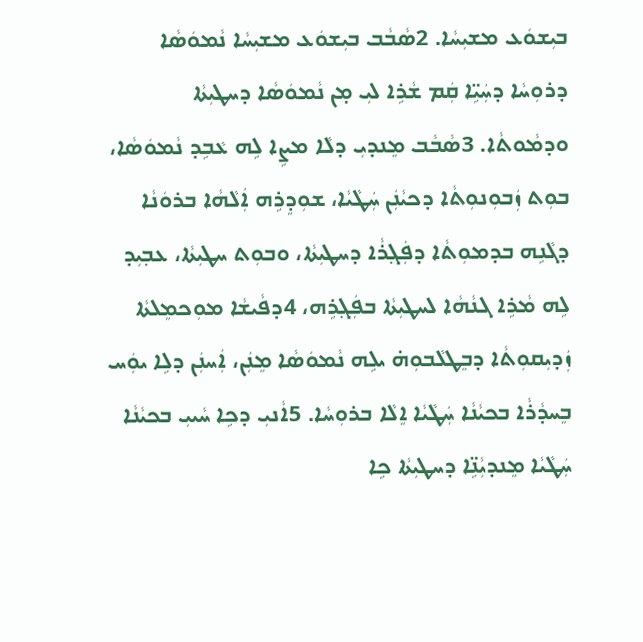ܒܝܼܫܘܿܥ ܡܫܝܼܚܵܐ. 2ܣܵܒܵܒ ܒܝܼܫܘܿܥ ܡܫܝܼܚܵܐ ܢܵܡܘܿܣܵܐ ܕܪܘܼܚܵܐ ܕܚܲܝܹ̈ܐ ܩܲܡ ܫܵܪܹܐ ܠܝܼ ܡ̣ܢ ܢܵܡܘܿܣܵܐ ܕܚܛܝܼܬܵܐ ܘܕܡܵܘܬܵܐ. 3ܣܵܒܵܒ ܡܸܢܕܝܼ ܕܠܵܐ ܡܨܹܐ ܠܹܗ ܥܵܒܹܕ ܢܵܡܘܿܣܵܐ، ܒܘܼܬ ܙܲܒܘܼܢܘܼܬܵܐ ܕܟܝܵܢܲܢ ܚܲܛܵܝܵܐ، ܫܘܼܕܸܪܹܗ ܐܲܠܵܗܵܐ ܒܪܘܿܢܵܐ ܕܓܵܢܹܗ ܒܕܡܘܼܬܵܐ ܕܦܲܓ݂ܪܵܐ ܕܚܛܝܼܬܵܐ، ܘܒܘܼܬ ܚܛܝܼܬܵܐ، ܥܒ݂ܝܼܕ ܠܹܗ ܡܵܪܹܐ ܓܢܵܗܵܐ ܠܚܛܝܼܬܵܐ ܒܦܲܓ݂ܪܹܗ، 4ܕܦܵܝܫܵܐ ܡܘܼܟܡܸܠܬܵܐ ܙܲܕܝܼܩܘܼܬܵܐ ܕܒܸܛܠܵܒܘܼܗ̇ ܝܠܹܗ ܢܵܡܘܿܣܵܐ ܡܸܢܲܢ، ܐܲܚܢܲܢ ܕܠܹܐ ܝܘܲܚ ܒܸܚܕܵܪܵܐ ܒܟܝܵܢܵܐ ܚܲܛܵܝܵܐ ܐܸܠܵܐ ܒܪܘܼܚܵܐ. 5ܐܵܢܝܼ ܕܟܹܐ ܚܵܝܝܼ ܒܟܝܵܢܵܐ ܚܲܛܵܝܵܐ ܡܸܢܕܝܼܵܢܹ̈ܐ ܕܚܛܝܼܬܵܐ ܟܹܐ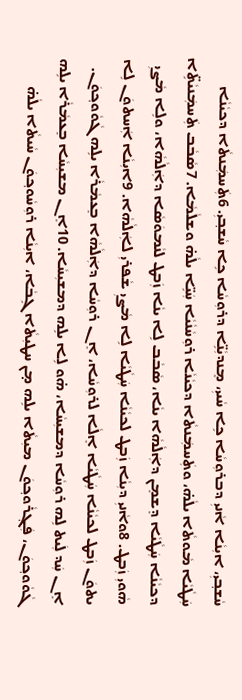ܚܵܫܒ݂ܝܼ، ܐܝܼܢܵܐ ܐܵܢܝܼ ܕܒܪܘܼܚܵܐ ܟܹܐ ܚܵܝܝܼ، ܡܸܢܕܝܼܵܢܹ̈ܐ ܕܪܘܼܚܵܐ ܟܹܐ ܚܵܫܒ݂ܝܼ. 6ܬܲܚܡܲܢܬܵܐ ܕܟܝܵܢܵܐ ܚܲܛܵܝܵܐ ܡܵܘܬܵܐ ܝܠܵܗ̇، ܘܬܲܚܡܲܢܬܵܐ ܕܟܝܵܢܵܐ ܪܘܼܚܵܢܵܝܵܐ ܚܲܝܹ̈ܐ ܝܠܵܗ̇ ܘܫܠܵܡܵܐ. 7ܣܵܒܵܒ ܬܲܚܡܲܢܝܵܬܹ̈ܐ ܕܟܝܵܢܵܐ ܚܲܛܵܝܵܐ ܕܸܫܡܸܢ ܕܐܲܠܵܗܵܐ ܝܢܵܐ، ܣܵܒܵܒ ܠܹܐ ܝܢܵܐ ܙܲܒܛ ܠܢܵܡܘܿܣܵܐ ܕܐܲܠܵܗܵܐ، ܘܠܹܐ ܡܵܨܝܼ ܗܵܘܝܼ ܙܲܒܛ. 8ܘܐܵܢܝܼ ܕܝܼܢܵܐ ܙܲܒܛ ܠܟܝܵܢܵܐ ܚܲܛܵܝܵܐ ܠܹܐ ܡܵܨܝܼ ܫܵܦܪܝܼ ܠܐܲܠܵܗܵܐ. 9ܐܝܼܢܵܐ ܐܲܚܬܘܿܢ ܠܹܐ ܝܬܘܿܢ ܙܲܒܛ ܠܟܝܵܢܵܐ ܚܲܛܵܝܵܐ ܐܸܠܵܐ ܠܪܘܼܚܵܐ، ܐܸܢ ܪܘܼܚܵܐ ܕܐܲܠܵܗܵܐ ܒܸܥܡܵܪܵܐ ܝܠܹܗ ܓܵܘܵܘܟ݂ܘܿܢ. ܐܸܢ ܚܲܕ ܠܲܝܬ ܠܹܗ ܪܘܼܚܵܐ ܕܡܫܝܼܚܵܐ، ܗ̇ܘ ܠܹܐ ܝܠܹܗ ܕܡܫܝܼܚܵܐ. 10ܐܸܢ ܡܫܝܼܚܵܐ ܒܸܥܡܵܪܵܐ ܝܠܹܗ ܓܵܘܵܘܟ݂ܘܿܢ، ܦܲܓ݂ܪܵܘܟ݂ܘܿܢ ܡܝܼܬܵܐ ܝܠܹܗ ܡ̣ܢ ܚܛܝܼܬܵܐ ܓܹܒܵܐ، ܐܝܼܢܵܐ ܪܘܼܚܵܘܟ݂ܘܿܢ ܚܵܝܬܵܐ ܝܠܵܗ̇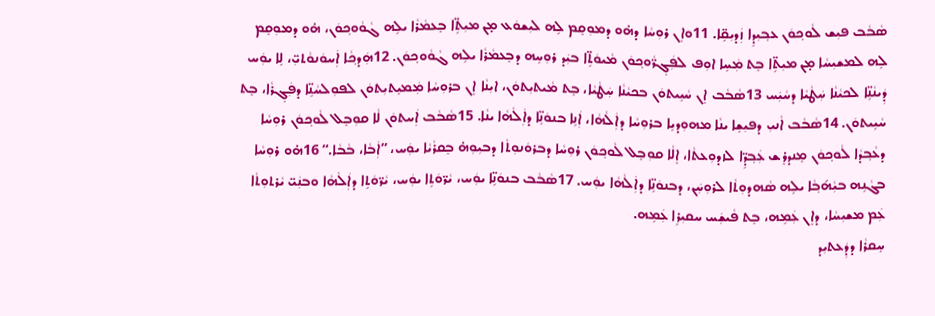ܣܵܒܵܒ ܦܝܼܫ ܠܵܘܟ݂ܘܿܢ ܥܒ݂ܝܼܕܹܐ ܙܲܕܝܼܩܹ̈ܐ. 11ܘܐܸܢ ܪܘܼܚܵܐ ܕܗ̇ܘ ܕܡܘܼܩܸܡ ܠܹܗ ܠܝܼܫܘܿܥ ܡ̣ܢ ܡܝܼܬܹ̈ܐ ܒܸܥܡܵܪܵܐ ܝܠܹܗ ܓܵܘܵܘܟ݂ܘܿܢ، ܗ̇ܘ ܕܡܘܼܩܸܡ ܠܹܗ ܠܡܫܝܼܚܵܐ ܡ̣ܢ ܡܝܼܬܹ̈ܐ ܒܸܬ ܡܲܚܹܐ ܐܘܼܦ ܠܦܲܓ݂ܪ̈ܵܘܟ݂ܘܿܢ ܡܵܝܘܿܬܹ̈ܐ ܒܝܲܕ ܪܘܼܚܹܗ ܕܒܸܥܡܵܪܵܐ ܝܠܹܗ ܓܵܘܵܘܟ݂ܘܿܢ. 12ܗܲܕܟ݂ܵܐ ܐܲܚܘܿܢܘܵܬܝܼ̈، ܠܹܐ ܝܘܲܚ ܕܲܝܢܵܢܹ̈ܐ ܠܟܝܵܢܵܐ ܚܲܛܵܝܵܐ ܕܚܵܝܲܚ 13ܣܵܒܵܒ ܐܸܢ ܚܵܝܹܝܬܘܿܢ ܒܟܝܵܢܵܐ ܚܲܛܵܝܵܐ، ܒܸܬ ܡܵܝܬܝܼܬܘܿܢ، ܐܝܼܢܵܐ ܐܸܢ ܒܪܘܼܚܵܐ ܡܲܡܝܸܬܝܼܬܘܿܢ ܠܦܘܼܠܚܵܢܹ̈ܐ ܕܦܲܓ݂ܪܵܐ، ܒܸܬ ܚܵܝܹܝܬܘܿܢ. 14ܣܵܒܵܒ ܐܵܢܝܼ ܕܦܝܼܫܹܐ ܝܢܵܐ ܡܗܘܼܕܝܹܐ ܒܪܘܼܚܵܐ ܕܐܲܠܵܗܵܐ، ܐܲܢܹܐ ܒܢܘܿܢܹ̈ܐ ܕܐܲܠܵܗܵܐ ܝܢܵܐ. 15ܣܵܒܵܒ ܐܲܚܬܘܿܢ ܠܵܐ ܩܘܼܒܸܠ ܠܵܘܟ݂ܘܿܢ ܪܘܼܚܵܐ ܕܥܵܒ݂ܕܵܐ ܠܵܘܟ݂ܘܿܢ ܡܸܢܕܪܸܫ ܥܲܒ݂ܕܹ̈ܐ ܠܙܕܘܼܥܬܵܐ، ܐܸܠܵܐ ܩܘܼܒܸܠ ܠܵܘܟ݂ܘܿܢ ܪܘܼܚܵܐ ܕܒܪܘܿܢܘܼܬܵܐ ܕܒܝܼܘܼܗ̇ ܒܸܩܪܵܝܵܐ ܝܘܲܚ، ”ܐܲܒܵܐ، ܒܵܒܵܐ.“ 16ܗ̇ܘ ܪܘܼܚܵܐ ܒܓܵܢܹܗ ܒܝܼܵܗ݇ܒ݂ܵܐ ܝܠܹܗ ܣܵܗܕܘܼܬܵܐ ܠܪܘܼܚܲܢ، ܕܒܢܘܿܢܹ̈ܐ ܕܐܲܠܵܗܵܐ ܝܘܲܚ. 17ܣܵܒܵܒ ܒܢܘܿܢܹ̈ܐ ܝܘܲܚ، ܝܵܪ̈ܘܿܬܹܐ ܝܘܲܚ، ܝܵܪ̈ܘܿܬܹܐ ܕܐܲܠܵܗܵܐ ܘܒܢܲܝ̈ ܝܵܪܬܘܼܬܵܐ ܥܲܡ ܡܫܝܼܚܵܐ، ܕܐܸܢ ܥܲܡܹܗ، ܒܸܬ ܦܵܝܫܲܚ ܚܩܝܼܪܹܐ ܥܲܡܹܗ.
ܚܸܩܪܵܐ ܕܕܲܥܬܝܼܕ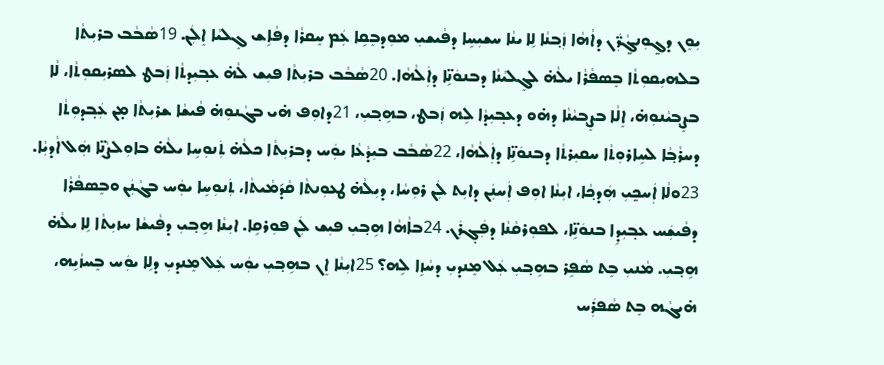ܝܼܘܸܢ ܕܓ̰ܘܼܢܓ̰ܵܪ̈ܲܢ ܕܐܵܗܵܐ ܙܲܒ݂ܢܵܐ ܠܹܐ ܝܢܵܐ ܚܫܝܼܚܹܐ ܕܦܵܝܫܝܼ ܡܘܼܕܒܸܩܹܐ ܥܲܡ ܚܸܩܪܵܐ ܕܦܵܐܹܫ ܓܸܠܝܵܐ ܐܸܠܲܢ. 19ܣܵܒܵܒ ܒܪܝܼܬܵܐ ܒܠܗܝܼܩܘܼܬܵܐ ܒܸܣܦܵܪܵܐ ܝܠܵܗ̇ ܠܓܸܠܝܵܢܵܐ ܕܒܢܘܿܢܹ̈ܐ ܕܐܲܠܵܗܵܐ. 20ܣܵܒܵܒ ܒܪܝܼܬܵܐ ܦܝܼܫ ܠܵܗ̇ ܥܒ݂ܝܼܕܬܵܐ ܙܲܒܛ ܠܣܪܝܼܩܘܼܬܵܐ، ܠܵܐ ܒܨܸܒ݂ܝܵܢܘܼܗ̇، ܐܸܠܵܐ ܒܨܸܒ݂ܝܵܢܵܐ ܕܗ̇ܘ ܕܥܒ݂ܝܼܕܵܐ ܠܹܗ ܙܲܒܛ، ܒܗܹܒ݂ܝܼ، 21ܕܐܘܼܦ ܗ̇ܝ ܒܓܵܢܘܼܗ̇ ܦܵܝܫܵܐ ܫܪܝܼܬܵܐ ܡ̣ܢ ܥܲܒ݂ܕܘܼܬܵܐ ܕܚܪܵܒ݂ܵܐ ܠܚܹܐܪܘܼܬܵܐ ܚܩܝܼܪܬܵܐ ܕܒܢܘܿܢܹ̈ܐ ܕܐܲܠܵܗܵܐ، 22ܣܵܒܵܒ ܒܝܼܕܵܥܵܐ ܝܘܲܚ ܕܒܪܝܼܬܵܐ ܟܠܵܗ̇ ܬܲܢܘܼܚܹܐ ܝܠܵܗ̇ ܒܐܘܼܠܨܵܢܹ̈ܐ ܗܲܠ ܐܵܕܝܼܵܐ. 23ܘܠܵܐ ܐܲܚܟ̰ܝܼ ܗܲܕܟ݂ܵܐ، ܐܝܼܢܵܐ ܐܘܼܦ ܐܲܚܢܲܢ ܕܐܝܼܬ ܠܲܢ ܪܘܼܚܵܐ، ܕܝܼܠܵܗ̇ ܛܥܘܼܢܬܵܐ ܩܵܕ݇ܡܵܝܬܵܐ، ܬܲܢܘܼܚܹܐ ܝܘܲܚ ܒܓܵܢܲܢ ܘܒܸܣܦܵܪܵܐ ܕܦܵܝܫܲܚ ܥܒ݂ܝܼܕܹܐ ܒܢܘܿܢܹ̈ܐ، ܠܦܘܼܪܩܵܢܵܐ ܕܦܲܓ݂ܪܲܢ. 24ܒܐܵܗܵܐ ܗܹܒ݂ܝܼ ܦܝܼܫ ܠܲܢ ܦܘܼܪܩܹܐ. ܐܝܼܢܵܐ ܗܹܒ݂ܝܼ ܕܦܵܝܫܵܐ ܚܙܝܼܬܵܐ ܠܹܐ ܝܠܵܗ̇ ܗܹܒ݂ܝܼ. ܡܵܢܝܼ ܒܸܬ ܣܵܦܹܪ ܒܗܹܒ݂ܝܼ ܥܲܠ ܡܸܢܕܝܼ ܕܚܵܙܹܐ ܠܹܗ؟ 25ܐܝܼܢܵܐ ܐܸܢ ܒܗܹܒ݂ܝܼ ܝܘܲܚ ܥܲܠ ܡܸܢܕܝܼ ܕܠܹܐ ܝܘܲܚ ܒܸܚܙܵܝܹܗ، ܗ̇ܝܓܵܗ ܒܸܬ ܣܵܦܪܲܚ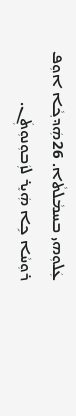ܥܲܠܘܼܗܝ ܒܚܡܵܠܬܵܐ. 26ܗܲܕܟ݂ܵܐ ܐܘܼܦ ܪܘܼܚܵܐ ܟܹܐ ܗܲܝܸܪ ܠܙܲܒܘܼܢܘܼܬܲܢ.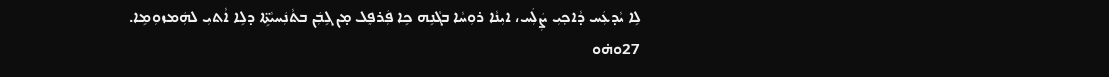ܠܹܐ ܝܵܕܥܲܚ ܕܵܐܟ݂ܝܼ ܨܲܠܲܚ، ܐܝܼܢܵܐ ܪܘܼܚܵܐ ܒܓܵܢܹܗ ܟܹܐ ܦܲܪܦܸܠ ܡ̣ܢ ܓܹܒܲܢ ܒܬܵܢܲܚܝܵܬܹ̈ܐ ܕܠܹܐ ܐܵܬܝܼ ܠܗܲܡܙܘܼܡܹܐ. 27ܘܗ̇ܘ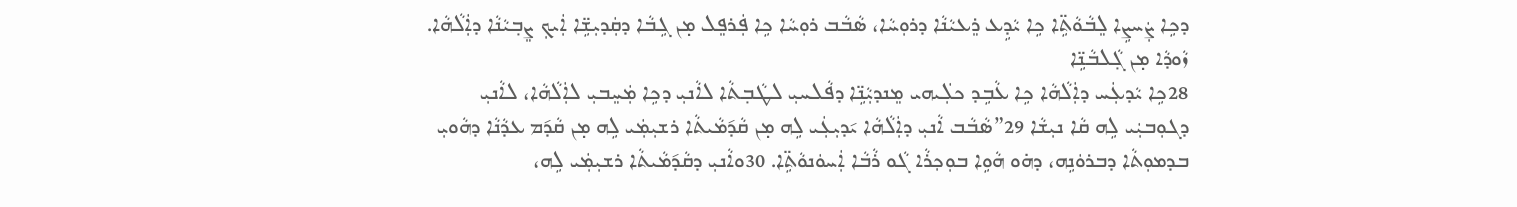ܕܟܹܐ ܨܲܚܨܹܐ ܠܸܒܵܘܵܬܹ̈ܐ ܟܹܐ ܝܵܕܹܥ ܪܸܥܝܵܢܵܐ ܕܪܘܼܚܵܐ، ܣܵܒܵܒ ܪܘܼܚܵܐ ܟܹܐ ܦܲܪܦܸܠ ܡ̣ܢ ܓܹܒܵܐ ܕܩܲܕܝܼܫܹ̈ܐ ܐܲܝܟ݂ ܨܸܒ݂ܝܵܢܵܐ ܕܐܲܠܵܗܵܐ.
ܙܵܘܕܵܐ ܡ̣ܢ ܓ݂ܵܠܒܵܢܹ̈ܐ
28ܟܹܐ ܝܵܕܥܲܚ ܕܐܲܠܵܗܵܐ ܟܹܐ ܥܵܒܹܕ ܟܠܲܝܗܝ ܡܸܢܕܝܼܵܢܹ̈ܐ ܕܦܵܠܚܝܼ ܠܛܵܒ݂ܬܵܐ ܠܐܵܢܝܼ ܕܟܹܐ ܡܲܚܸܒܝܼ ܠܐܲܠܵܗܵܐ، ܠܐܵܢܝܼ ܕܓܘܼܒܝܲܝ ܠܹܗ ܩܵܐ ܢܝܼܫܵܐ 29”ܣܵܒܵܒ ܐܵܢܝܼ ܕܐܲܠܵܗܵܐ ܝ݇ܕܝܼܥܲܝ ܠܹܗ ܡ̣ܢ ܩܵܕ݇ܡܵܝܬܵܐ ܪܫܝܼܡܲܝ ܠܹܗ ܡ̣ܢ ܩܵܕ݇ܡ ܥܕܵܢܵܐ ܕܗܵܘܝܼ ܒܕܡܘܼܬܵܐ ܕܒܪܘܿܢܹܗ، ܕܗ̇ܘ ܗܵܘܹܐ ܒܘܼܟ݂ܪܵܐ ܓܵܘ ܪܵܒܵܐ ܐܲܚܘܿܢܘܵܬܹ̈ܐ. 30ܘܐܵܢܝܼ ܕܩܵܕ݇ܡܵܝܬܵܐ ܪܫܝܼܡܲܝ ܠܹܗ،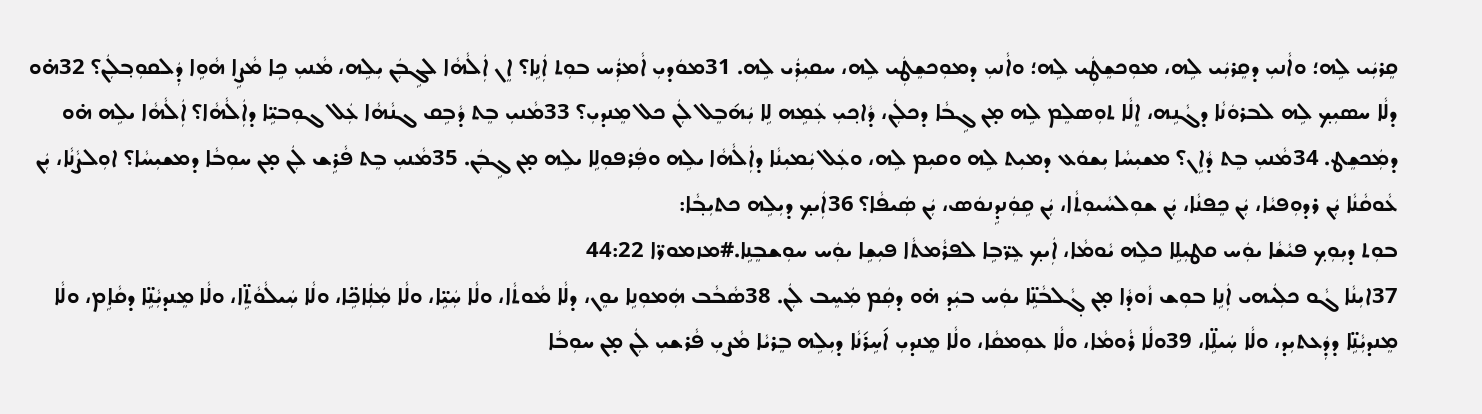ܩܸܪܝܲܝ ܠܹܗ؛ ܘܐܵܢܝܼ ܕܩܸܪܝܲܝ ܠܹܗ، ܡܘܼܟܫܸܛܲܝ ܠܹܗ؛ ܘܐܵܢܝܼ ܕܡܘܼܟܫܸܛܲܝ ܠܹܗ، ܚܩܝܼܪܲܝ ܠܹܗ. 31ܡܘܿܕܝܼ ܐܵܡܪܲܚ ܒܘܼܬ ܐܲܢܹܐ؟ ܐܸܢ ܐܲܠܵܗܵܐ ܠܓܹܒܲܢ ܝܼܠܹܗ، ܡܵܢܝܼ ܟܹܐ ܡܵܨܹܐ ܗܵܘܹܐ ܕܲܠܩܘܼܒ݂ܠܲܢ؟ 32ܗ̇ܘ ܕܠܵܐ ܚܣܝܼܟ݂ ܠܹܗ ܠܒܪܘܿܢܵܐ ܕܓܵܢܹܗ، ܐܸܠܵܐ ܬܘܼܣܠܸܡ ܠܹܗ ܡ̣ܢ ܓܹܒܵܐ ܕܟܠܲܢ، ܕܵܐܟ݂ܝܼ ܥܲܡܹܗ ܠܹܐ ܝܲܗ݇ܒܸܠ ܠܲܢ ܟܠ ܡܸܢܕܝܼ؟ 33ܡܵܢܝܼ ܒܸܬ ܕܵܒܹܩ ܓܢܵܗܵܐ ܥܲܠ ܓܘܼܒܝܹ̈ܐ ܕܐܲܠܵܗܵܐ؟ ܐܲܠܵܗܵܐ ܝܠܹܗ ܗ̇ܘ ܕܡܲܟܫܸܛ. 34ܡܵܢܝܼ ܒܸܬ ܕܵܐܹܢ؟ ܡܫܝܼܚܵܐ ܝܼܫܘܿܥ ܕܡܝܼܬ ܠܹܗ ܘܩܝܼܡ ܠܹܗ، ܘܥܲܠ ܝܲܡܝܼܢܵܐ ܕܐܲܠܵܗܵܐ ܝܠܹܗ ܘܦܲܪܦܘܼܠܹܐ ܝܠܹܗ ܡ̣ܢ ܓܹܒܲܢ. 35ܡܵܢܝܼ ܒܸܬ ܦܵܪܹܫ ܠܲܢ ܡ̣ܢ ܚܘܼܒܵܐ ܕܡܫܝܼܚܵܐ؟ ܐܘܼܠܨܵܢܵܐ، ܝܲܢ ܥܵܘܩܵܢܵܐ ܝܲܢ ܪܕܘܼܦܝܵܐ، ܝܲܢ ܟܸܦܢܵܐ، ܝܲܢ ܫܘܼܠܚܵܝܘܼܬܵܐ، ܝܲܢ ܩܹܘܲܢܕܹܢܘܿܣ، ܝܲܢ ܣܲܝܦܵܐ؟ 36ܐܲܝܟ݂ ܕܝܼܠܹܗ ܟܬܝܼܒ݂ܵܐ:
ܒܘܼܬ ܕܝܼܘܼܟ݂ ܦܝܵܫܵܐ ܝܘܲܚ ܩܛܝܼܠܹܐ ܟܠܹܗ ܝܵܘܡܵܐ، ܐܲܝܟ݂ ܥܸܪ̈ܒܹܐ ܠܦܪܵܡܬܵܐ ܦܝܼܫܹܐ ܝܘܲܚ ܚܘܼܫܒܸܢܹܐ.#ܡܙܡܘܪ̈ܐ 44:22
37ܐܝܼܢܵܐ ܓܵܘ ܟܠܲܝܗܝ ܐܲܢܹܐ ܒܘܼܫ ܙܵܘܕܵܐ ܡ̣ܢ ܓ݂ܵܠܒܵܢܹ̈ܐ ܝܘܲܚ ܒܝܲܕ ܗ̇ܘ ܕܩܲܡ ܡܲܚܸܒ ܠܲܢ. 38ܣܵܒܵܒ ܗܲܡܘܼܢܹܐ ܝܘܸܢ، ܕܠܵܐ ܡܵܘܬܵܐ، ܘܠܵܐ ܚܲܝܹ̈ܐ، ܘܠܵܐ ܡܲܠܲܐܟܹ̈ܐ، ܘܠܵܐ ܚܲܝܠܵܘܵܬܹ̈ܐ، ܘܠܵܐ ܡܸܢܕܝܼܵܢܹ̈ܐ ܕܩܵܐܹܡ، ܘܠܵܐ ܡܸܢܕܝܼܵܢܹ̈ܐ ܕܕܲܥܬܝܼܕ، ܘܠܵܐ ܚܲܝܠܹ̈ܐ، 39ܘܠܵܐ ܪܵܘܡܵܐ، ܘܠܵܐ ܥܘܼܡܩܵܐ، ܘܠܵܐ ܡܸܢܕܝܼ ܐ݇ܚܹܪ݇ܢܵܐ ܕܝܼܠܹܗ ܒܸܪܝܵܐ ܡܵܨܝܼ ܦܵܪܫܝܼ ܠܲܢ ܡ̣ܢ ܚܘܼܒܵܐ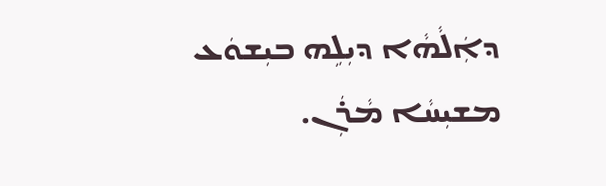ܕܐܲܠܵܗܵܐ ܕܝܼܠܹܗ ܒܝܼܫܘܿܥ ܡܫܝܼܚܵܐ ܡܵܪܲܢ.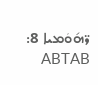ܪ̈ܗ݇ܘܿܡܝܐ 8: ABTAB